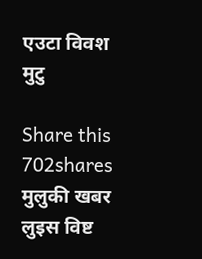एउटा विवश मुटु

Share this
702shares
मुलुकी खबर
लुइस विष्ट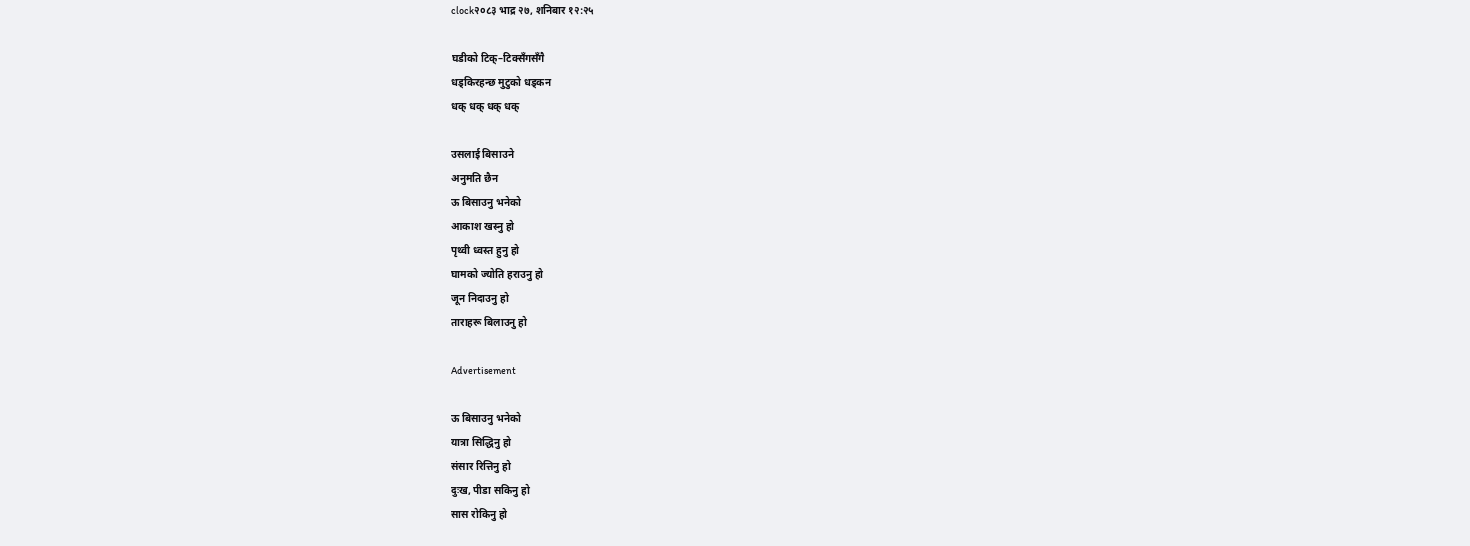clock२०८३ भाद्र २७, शनिबार १२:२५

घडीको टिक्–टिक्सँगसँगै
धड्किरहन्छ मुटुको धड्कन
धक् धक् धक् धक्

उसलाई बिसाउने
अनुमति छैन
ऊ बिसाउनु भनेको
आकाश खस्नु हो
पृथ्वी ध्वस्त हुनु हो
घामको ज्योति हराउनु हो
जून निदाउनु हो
ताराहरू बिलाउनु हो

Advertisement

ऊ बिसाउनु भनेको
यात्रा सिद्धिनु हो
संसार रित्तिनु हो
दुःख, पीडा सकिनु हो
सास रोकिनु हो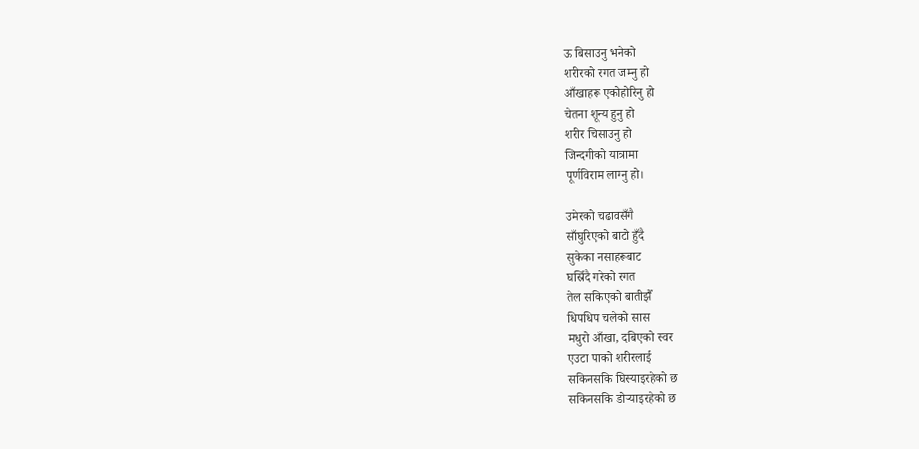ऊ बिसाउनु भनेको
शरीरको रगत जम्नु हो
आँखाहरू एकोहोरिनु हो
चेतना शून्य हुनु हो
शरीर चिसाउनु हो
जिन्दगीको यात्रामा
पूर्णविराम लाग्नु हो।

उमेरको चढावसँगै
साँघुरिएको बाटो हुँदै
सुकेका नसाहरूबाट
घस्रिँदै गरेको रगत
तेल सकिएको बातीझैँ
धिपधिप चलेको सास
मधुरो आँखा, दबिएको स्वर
एउटा पाको शरीरलाई
सकिनसकि घिस्याइरहेको छ
सकिनसकि डोर्‍याइरहेको छ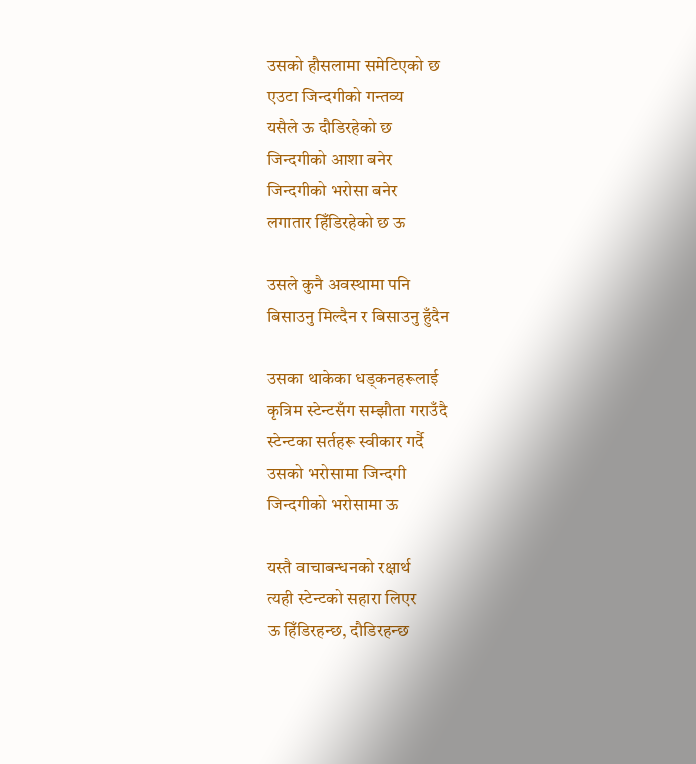उसको हौसलामा समेटिएको छ
एउटा जिन्दगीको गन्तव्य
यसैले ऊ दौडिरहेको छ
जिन्दगीको आशा बनेर
जिन्दगीको भरोसा बनेर
लगातार हिँडिरहेको छ ऊ

उसले कुनै अवस्थामा पनि
बिसाउनु मिल्दैन र बिसाउनु हुँदैन

उसका थाकेका धड्कनहरूलाई
कृत्रिम स्टेन्टसँग सम्झौता गराउँदै
स्टेन्टका सर्तहरू स्वीकार गर्दै
उसको भरोसामा जिन्दगी
जिन्दगीको भरोसामा ऊ

यस्तै वाचाबन्धनको रक्षार्थ
त्यही स्टेन्टको सहारा लिएर
ऊ हिँडिरहन्छ, दौडिरहन्छ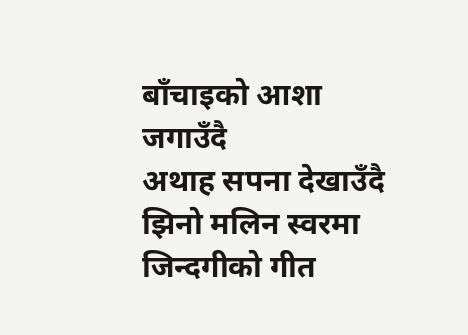बाँचाइको आशा जगाउँदै
अथाह सपना देखाउँदै
झिनो मलिन स्वरमा
जिन्दगीको गीत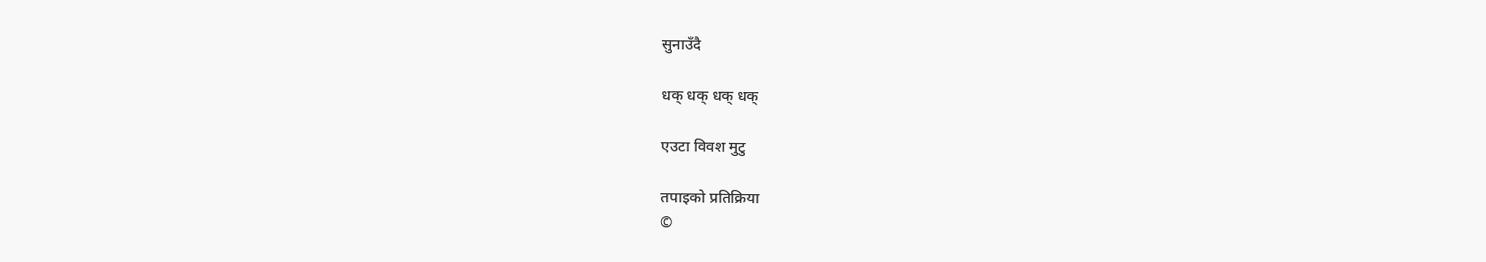सुनाउँदै

धक् धक् धक् धक्

एउटा विवश मुटु

तपाइको प्रतिक्रिया
©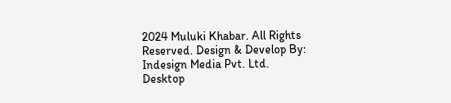2024 Muluki Khabar. All Rights Reserved. Design & Develop By: Indesign Media Pvt. Ltd.
Desktop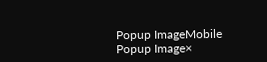Popup ImageMobile Popup Image×